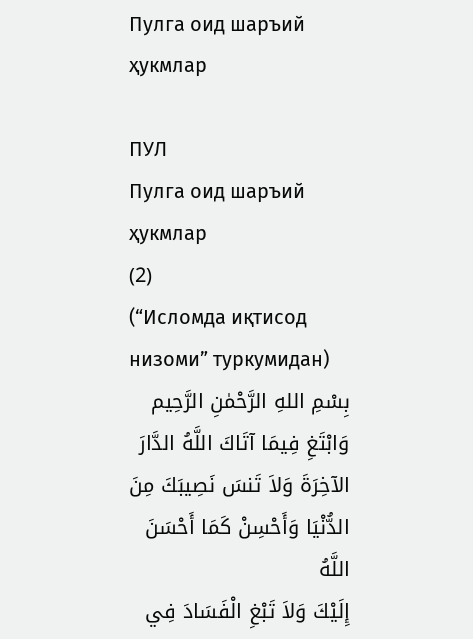Пулга оид шаръий ҳукмлар

ПУЛ
Пулга оид шаръий ҳукмлар
(2)
(“Исломда иқтисод низоми” туркумидан)
بِسْمِ اللهِ الرَّحْمٰنِ الرَّحِيم
وَابْتَغِ فِيمَا آتَاكَ اللَّهُ الدَّارَ الآخِرَةَ وَلاَ تَنسَ نَصِيبَكَ مِنَ الدُّنْيَا وَأَحْسِنْ كَمَا أَحْسَنَ اللَّهُ
إِلَيْكَ وَلاَ تَبْغِ الْفَسَادَ فِي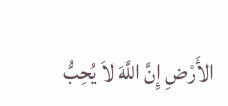الأَرْضِ إِنَّ اللَّهَ لاَ يُحِبُّ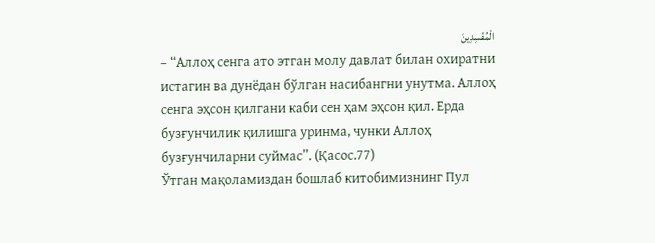الْمُفْسِدِينَ
– “Аллоҳ сенга ато этган молу давлат билан охиратни истагин ва дунёдан бўлган насибангни унутма. Аллоҳ сенга эҳсон қилгани каби сен ҳам эҳсон қил. Ерда бузғунчилик қилишга уринма, чунки Аллоҳ бузғунчиларни суймас”. (Қасос.77)
Ўтган мақоламиздан бошлаб китобимизнинг Пул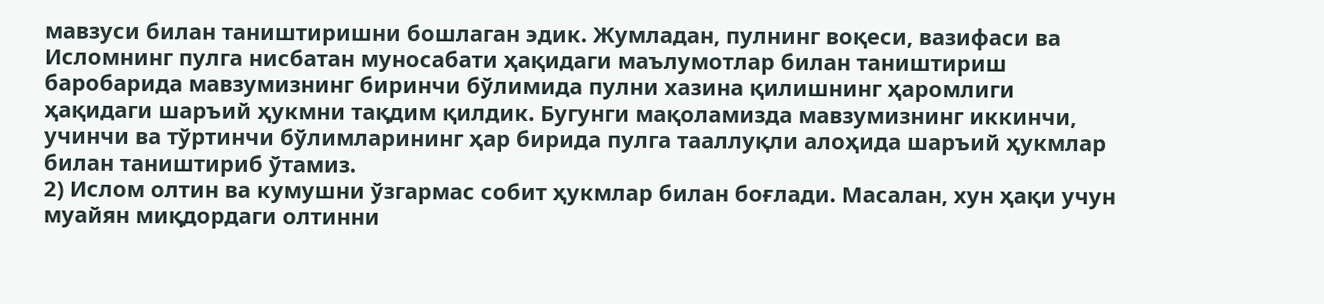мавзуси билан таништиришни бошлаган эдик. Жумладан, пулнинг воқеси, вазифаси ва Исломнинг пулга нисбатан муносабати ҳақидаги маълумотлар билан таништириш баробарида мавзумизнинг биринчи бўлимида пулни хазина қилишнинг ҳаромлиги ҳақидаги шаръий ҳукмни тақдим қилдик. Бугунги мақоламизда мавзумизнинг иккинчи, учинчи ва тўртинчи бўлимларининг ҳар бирида пулга тааллуқли алоҳида шаръий ҳукмлар билан таништириб ўтамиз.
2) Ислом олтин ва кумушни ўзгармас собит ҳукмлар билан боғлади. Масалан, хун ҳақи учун муайян миқдордаги олтинни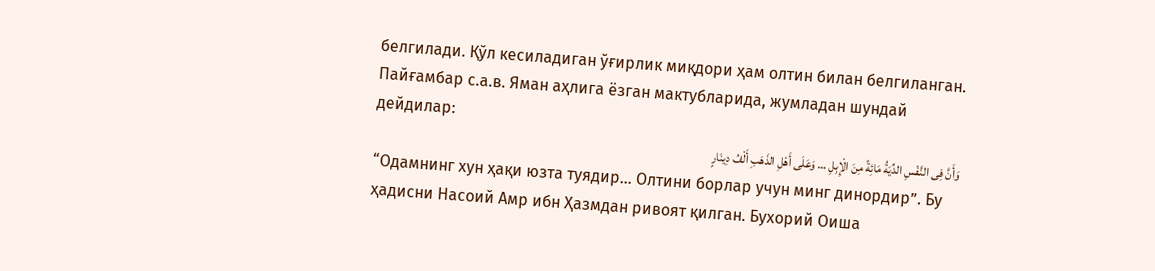белгилади. Қўл кесиладиган ўғирлик миқдори ҳам олтин билан белгиланган. Пайғамбар с.а.в. Яман аҳлига ёзган мактубларида, жумладан шундай дейдилар:
وَأَنَّ فِى النَّفْسِ الدِّيَةُ مَائِةً مِنَ الْإِبِلِ … وَعَلَى أَهْلِ الذَهَبِ أَلْفُ دِينَارٍ
“Одамнинг хун ҳақи юзта туядир… Олтини борлар учун минг динордир”. Бу ҳадисни Насоий Амр ибн Ҳазмдан ривоят қилган. Бухорий Оиша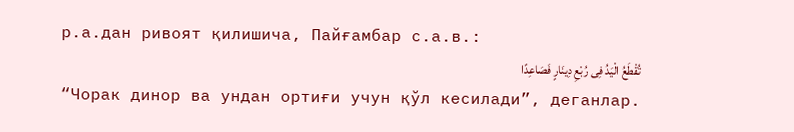р.а.дан ривоят қилишича, Пайғамбар с.а.в.:
تُقْطَعُ الْيَدُ فِى رُبْعِ دِينَارٍ فَصَاعِدًا
“Чорак динор ва ундан ортиғи учун қўл кесилади”, деганлар.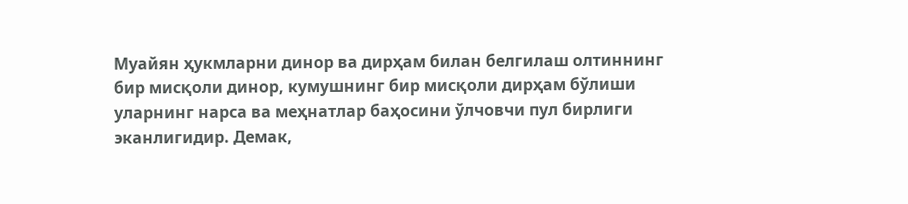Муайян ҳукмларни динор ва дирҳам билан белгилаш олтиннинг бир мисқоли динор, кумушнинг бир мисқоли дирҳам бўлиши уларнинг нарса ва меҳнатлар баҳосини ўлчовчи пул бирлиги эканлигидир. Демак,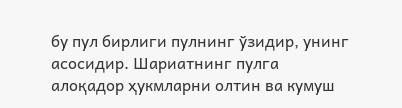бу пул бирлиги пулнинг ўзидир, унинг асосидир. Шариатнинг пулга алоқадор ҳукмларни олтин ва кумуш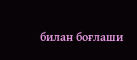билан боғлаши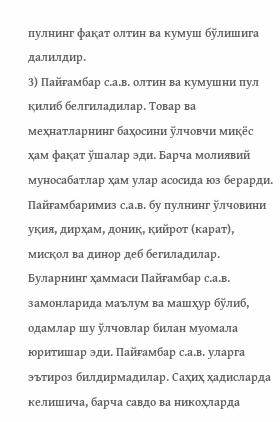пулнинг фақат олтин ва кумуш бўлишига далилдир.
3) Пайғамбар с.а.в. олтин ва кумушни пул қилиб белгиладилар. Товар ва меҳнатларнинг баҳосини ўлчовчи миқёс ҳам фақат ўшалар эди. Барча молиявий муносабатлар ҳам улар асосида юз берарди. Пайғамбаримиз с.а.в. бу пулнинг ўлчовини уқия, дирҳам, дониқ, қийрот (карат), мисқол ва динор деб бегиладилар. Буларнинг ҳаммаси Пайғамбар с.а.в. замонларида маълум ва машҳур бўлиб, одамлар шу ўлчовлар билан муомала юритишар эди. Пайғамбар с.а.в. уларга эътироз билдирмадилар. Саҳиҳ ҳадисларда келишича, барча савдо ва никоҳларда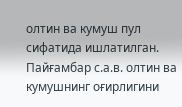олтин ва кумуш пул сифатида ишлатилган. Пайғамбар с.а.в. олтин ва кумушнинг оғирлигини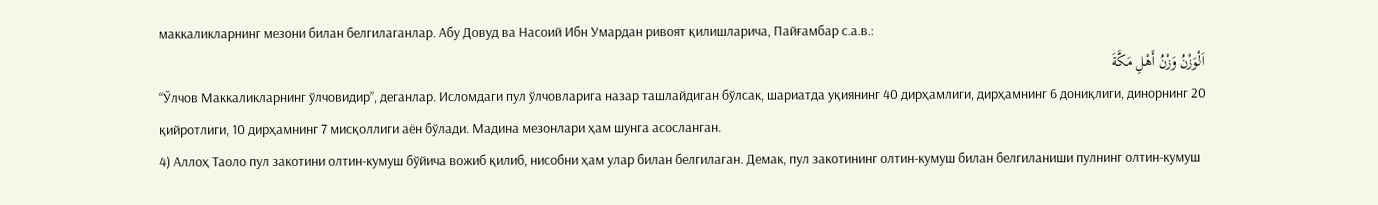маккаликларнинг мезони билан белгилаганлар. Абу Довуд ва Насоий Ибн Умардан ривоят қилишларича, Пайғамбар с.а.в.:
اَلْوَزْنُ وَزْنُ أَهْلِ مَكَّةَ
“Ўлчов Маккаликларнинг ўлчовидир”, деганлар. Исломдаги пул ўлчовларига назар ташлайдиган бўлсак, шариатда уқиянинг 40 дирҳамлиги, дирҳамнинг 6 дониқлиги, динорнинг 20 қийротлиги, 10 дирҳамнинг 7 мисқоллиги аён бўлади. Мадина мезонлари ҳам шунга асосланган.
4) Аллоҳ Таоло пул закотини олтин-кумуш бўйича вожиб қилиб, нисобни ҳам улар билан белгилаган. Демак, пул закотининг олтин-кумуш билан белгиланиши пулнинг олтин-кумуш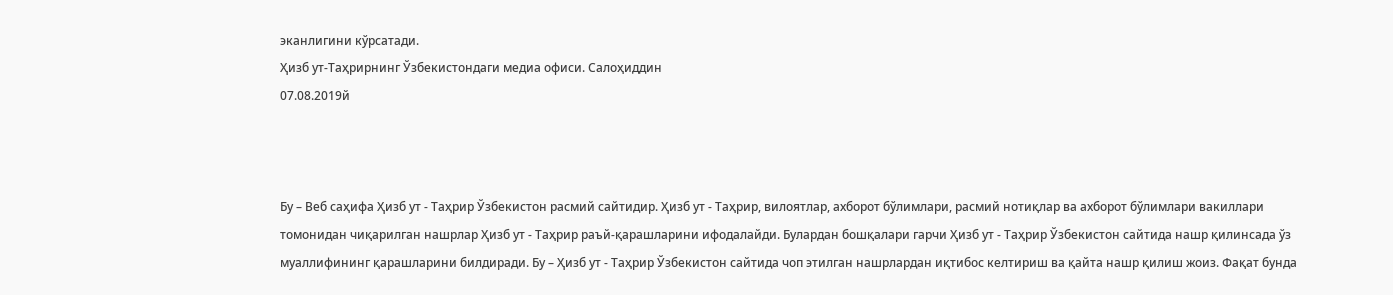эканлигини кўрсатади.
Ҳизб ут-Таҳрирнинг Ўзбекистондаги медиа офиси. Салоҳиддин
07.08.2019й



Бу – Веб саҳифа Ҳизб ут - Таҳрир Ўзбекистон расмий сайтидир. Ҳизб ут - Таҳрир, вилоятлар, ахборот бўлимлари, расмий нотиқлар ва ахборот бўлимлари вакиллари томонидан чиқарилган нашрлар Ҳизб ут - Таҳрир раъй-қарашларини ифодалайди. Булардан бошқалари гарчи Ҳизб ут - Таҳрир Ўзбекистон сайтида нашр қилинсада ўз муаллифининг қарашларини билдиради. Бу – Ҳизб ут - Таҳрир Ўзбекистон сайтида чоп этилган нашрлардан иқтибос келтириш ва қайта нашр қилиш жоиз. Фақат бунда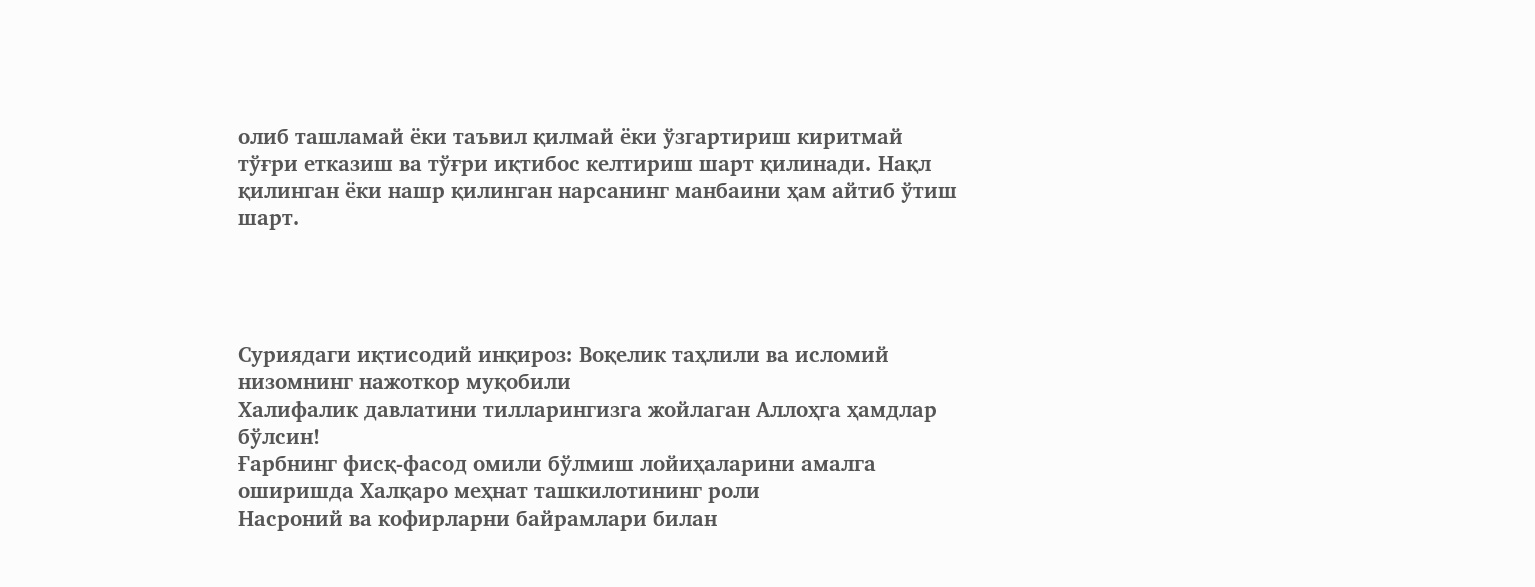олиб ташламай ёки таъвил қилмай ёки ўзгартириш киритмай тўғри етказиш ва тўғри иқтибос келтириш шарт қилинади. Нақл қилинган ёки нашр қилинган нарсанинг манбаини ҳам айтиб ўтиш шарт.




Суриядаги иқтисодий инқироз: Воқелик таҳлили ва исломий низомнинг нажоткор муқобили
Халифалик давлатини тилларингизга жойлаган Аллоҳга ҳамдлар бўлсин!
Ғарбнинг фисқ-фасод омили бўлмиш лойиҳаларини амалга оширишда Халқаро меҳнат ташкилотининг роли
Насроний ва кофирларни байрамлари билан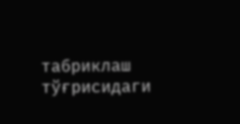табриклаш тўғрисидаги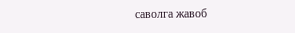саволга жавоб